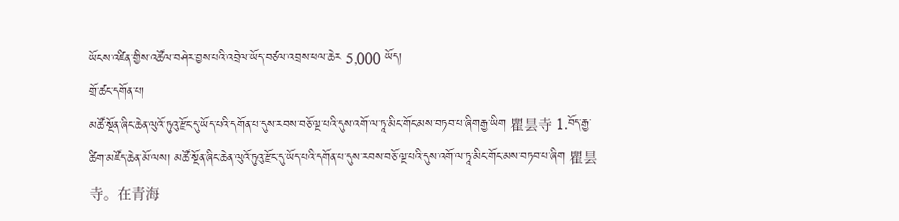ཡོངས་འཛིན་གྱིས་འཚོལ་བཤེར་བྱས་པའི་འབྲེལ་ཡོད་བཙལ་འབྲས་ཕལ་ཆེར 5,000 ཡོད།
གྲོ་ཚང་དགོན་པ།
མཚོ་སྔོན་ཞིང་ཆེན་ལུའོ་ཏུའུ་རྫོང་དུ་ཡོད་པའི་དགོན་པ་དུས་རབས་བཅོ་ལྔ་པའི་དུས་འགོ་ལ་ཏཱ་མིང་གོང་མས་བཏབ་པ་ཞིགརྒྱ་ཡིག 瞿昙寺 1.བོད་རྒྱ་ཚིག་མཛོད་ཆེན་མོ་ལས། མཚོ་སྔོན་ཞིང་ཆེན་ལུའོ་ཏུའུ་རྫོང་དུ་ཡོད་པའི་དགོན་པ་དུས་རབས་བཅོ་ལྔ་པའི་དུས་འགོ་ལ་ཏཱ་མིང་གོང་མས་བཏབ་པ་ཞིག 瞿昙寺。在青海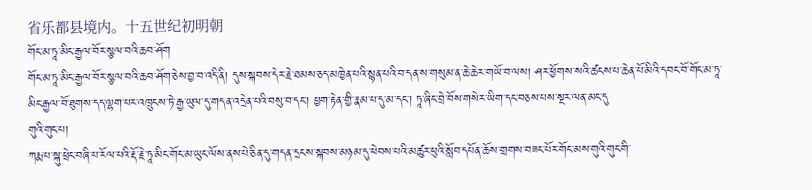省乐都县境内。十五世纪初明朝
གོང་མ་ཏཱ་མིང་རྒྱལ་བོར་སྩལ་བའི་ཆབ་ཤོག
གོང་མ་ཏཱ་མིང་རྒྱལ་བོར་སྩལ་བའི་ཆབ་ཤོག་ཅེས་བྱ་བ་འདི་ནི། དུས་སྐབས་དེར་རྗེ་ཐམས་ཅད་མཁྱེན་པའི་སྙན་པའི་བ་དན་ས་གསུམ་ན་ཆེ་ཆེར་གཡོ་བ་ལས། ཤར་ཕྱོགས་སའི་ཚངས་པ་ཆེན་པོ་མིའི་དབང་བོ་གོང་མ་ཏཱ་མིང་རྒྱལ་བོ་ཐུགས་དད་ལྷག་པར་འཁྲུངས་ཏེ་རྒྱ་ཡུལ་དུ་གདན་འདྲེན་པའི་བསུ་བ་དང་། ཕྱག་རྟེན་གྱི་རྣམ་པ་དུ་མ་དང་། ཏཱ་ཞིང་བྲེ་བོས་གསེར་ཡིག་དང་བཅས་པས་སྔར་ལན་མང་དུ
གུའི་གུང་པ།
ཀརྨ་པ་སྐུ་ཕྲེང་བཞི་པ་རོལ་པའི་རྡོ་རྗེ་ཏཱ་མིང་གོང་མ་ཡུང་ལོས་ནས་པེ་ཅིན་དུ་གདན་དྲངས་སྐབས་མཉམ་དུ་ཕེབས་པའི་མཚུར་ཕུའི་སློབ་དཔོན་ཆོས་གྲགས་བཟང་པོར་གོང་མས་གུའི་གུང་གི་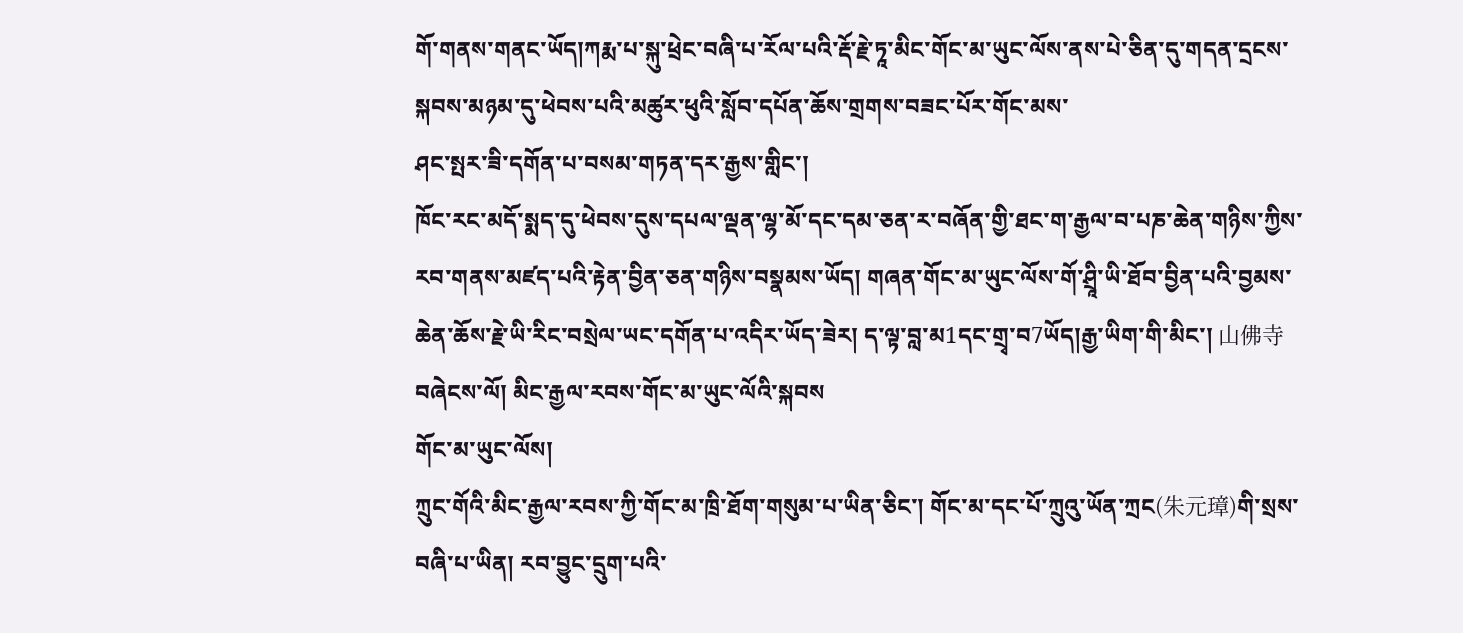གོ་གནས་གནང་ཡོད།ཀརྨ་པ་སྐུ་ཕྲེང་བཞི་པ་རོལ་པའི་རྡོ་རྗེ་ཏཱ་མིང་གོང་མ་ཡུང་ལོས་ནས་པེ་ཅིན་དུ་གདན་དྲངས་སྐབས་མཉམ་དུ་ཕེབས་པའི་མཚུར་ཕུའི་སློབ་དཔོན་ཆོས་གྲགས་བཟང་པོར་གོང་མས་
ཤང་སྤར་ཟི་དགོན་པ་བསམ་གཏན་དར་རྒྱས་གླིང་།
ཁོང་རང་མདོ་སྨད་དུ་ཕེབས་དུས་དཔལ་ལྡན་ལྷ་མོ་དང་དམ་ཅན་ར་བཞོན་གྱི་ཐང་ག་རྒྱལ་བ་པཎ་ཆེན་གཉིས་ཀྱིས་རབ་གནས་མཛད་པའི་རྟེན་བྱིན་ཅན་གཉིས་བསྣམས་ཡོད། གཞན་གོང་མ་ཡུང་ལོས་གོ་ཤྲཱི་ཡི་ཐོབ་བྱིན་པའི་བྱམས་ཆེན་ཆོས་རྗེ་ཡི་རིང་བསྲེལ་ཡང་དགོན་པ་འདིར་ཡོད་ཟེར། ད་ལྟ་བླ་མ1དང་གྲྭ་བ7ཡོད།རྒྱ་ཡིག་གི་མིང་། 山佛寺 བཞེངས་ལོ། མིང་རྒྱལ་རབས་གོང་མ་ཡུང་ལོའི་སྐབས
གོང་མ་ཡུང་ལོས།
ཀྲུང་གོའི་མིང་རྒྱལ་རབས་ཀྱི་གོང་མ་ཁྲི་ཐོག་གསུམ་པ་ཡིན་ཅིང་། གོང་མ་དང་པོ་ཀྲུའུ་ཡོན་ཀྲང(朱元璋)གི་སྲས་བཞི་པ་ཡིན། རབ་བྱུང་དྲུག་པའི་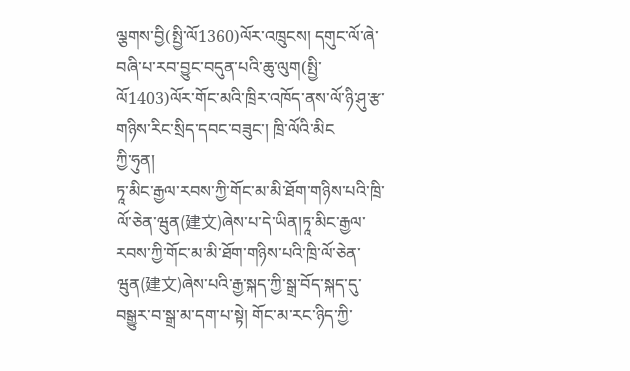ལྕགས་བྱི(སྤྱི་ལོ1360)ལོར་འཁྲུངས། དགུང་ལོ་ཞེ་བཞི་པ་རབ་བྱུང་བདུན་པའི་ཆུ་ལུག(སྤྱི་ལོ1403)ལོར་གོང་མའི་ཁྲིར་འཁོད་ནས་ལོ་ཉི་ཤུ་རྩ་གཉིས་རིང་སྲིད་དབང་བཟུང་། ཁྲི་ལོའི་མིང
ཀྱི་ཧུན།
ཏཱ་མིང་རྒྱལ་རབས་ཀྱི་གོང་མ་མི་ཐོག་གཉིས་པའི་ཁྲི་ལོ་ཅེན་ཝུན(建文)ཞེས་པ་དེ་ཡིན།ཏཱ་མིང་རྒྱལ་རབས་ཀྱི་གོང་མ་མི་ཐོག་གཉིས་པའི་ཁྲི་ལོ་ཅེན་ཝུན(建文)ཞེས་པའི་རྒྱ་སྐད་ཀྱི་སྒྲ་བོད་སྐད་དུ་བསྒྱུར་བ་སྒྲ་མ་དག་པ་སྟེ། གོང་མ་རང་ཉིད་ཀྱི་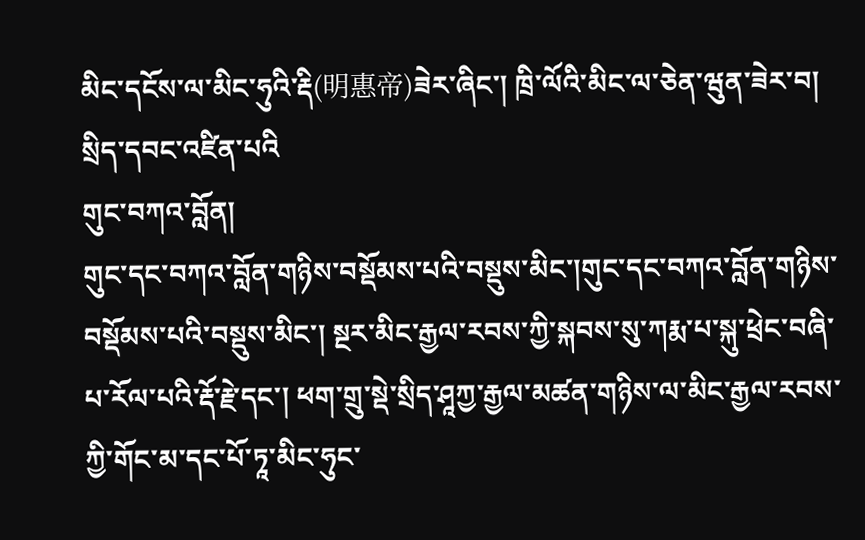མིང་དངོས་ལ་མིང་ཧུའི་རྡི(明惠帝)ཟེར་ཞིང་། ཁྲི་ལོའི་མིང་ལ་ཅེན་ཝུན་ཟེར་བ། སྲིད་དབང་འཛིན་པའི
གུང་བཀའ་བློན།
གུང་དང་བཀའ་བློན་གཉིས་བསྡོམས་པའི་བསྡུས་མིང་།གུང་དང་བཀའ་བློན་གཉིས་བསྡོམས་པའི་བསྡུས་མིང་། སྔར་མིང་རྒྱལ་རབས་ཀྱི་སྐབས་སུ་ཀརྨ་པ་སྐུ་ཕྲེང་བཞི་པ་རོལ་པའི་རྡོ་རྗེ་དང་། ཕག་གྲུ་སྡེ་སྲིད་ཤཱཀྱ་རྒྱལ་མཚན་གཉིས་ལ་མིང་རྒྱལ་རབས་ཀྱི་གོང་མ་དང་པོ་ཏཱ་མིང་ཧུང་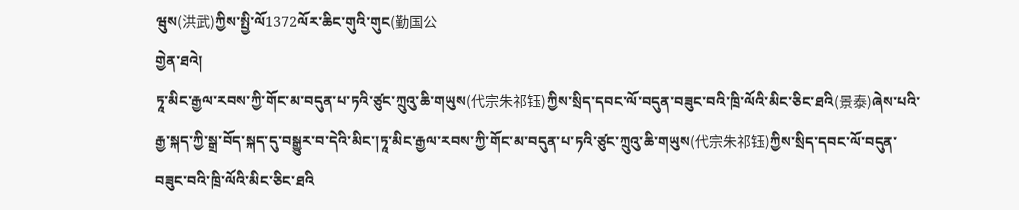ཝུས(洪武)ཀྱིས་སྤྱི་ལོ1372ལོར་ཆིང་གུའི་གུང(勤国公
གྱེན་ཐའེ།
ཏཱ་མིང་རྒྱལ་རབས་ཀྱི་གོང་མ་བདུན་པ་ཏའི་ཙུང་ཀྲུའུ་ཆི་གཡུས(代宗朱祁钰)ཀྱིས་སྲིད་དབང་ལོ་བདུན་བཟུང་བའི་ཁྲི་ལོའི་མིང་ཅིང་ཐའི(景泰)ཞེས་པའི་རྒྱ་སྐད་ཀྱི་སྒྲ་བོད་སྐད་དུ་བསྒྱུར་བ་དེའི་མིང་།ཏཱ་མིང་རྒྱལ་རབས་ཀྱི་གོང་མ་བདུན་པ་ཏའི་ཙུང་ཀྲུའུ་ཆི་གཡུས(代宗朱祁钰)ཀྱིས་སྲིད་དབང་ལོ་བདུན་བཟུང་བའི་ཁྲི་ལོའི་མིང་ཅིང་ཐའི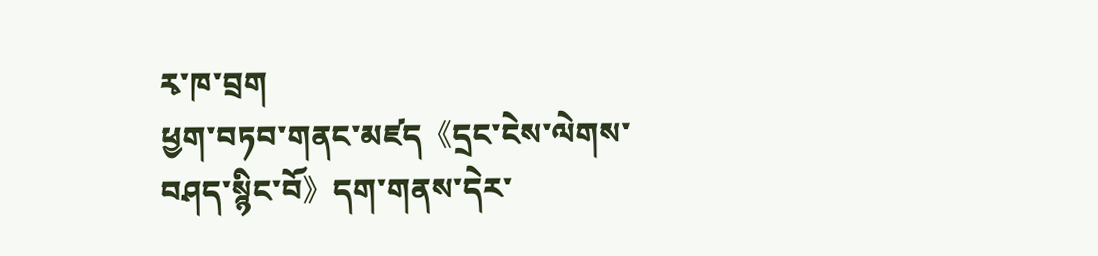རྭ་ཁ་བྲག
ཕྱག་བཏབ་གནང་མཛད《དྲང་ངེས་ལེགས་བཤད་སྙིང་བོ》དག་གནས་དེར་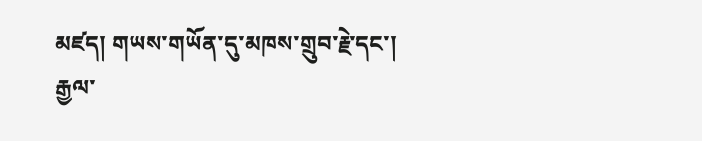མཛད། གཡས་གཡོན་དུ་མཁས་གྲུབ་རྗེ་དང་། རྒྱལ་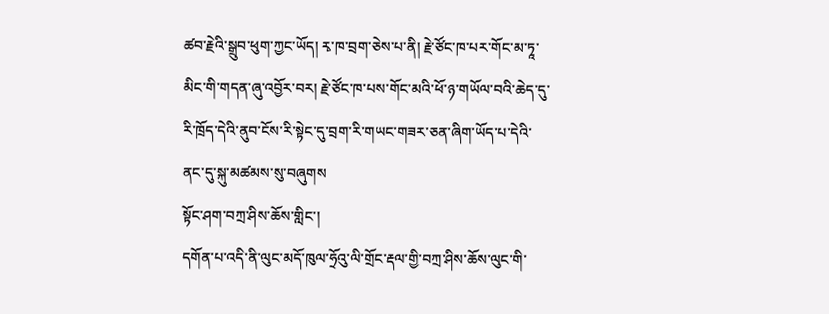ཚབ་རྗེའི་སྒྲུབ་ཕུག་ཀྱང་ཡོད། རྭ་ཁ་བྲག་ཅེས་པ་ནི། རྗེ་ཙོང་ཁ་པར་གོང་མ་ཏཱ་མིང་གི་གདན་ཞུ་འབྱོར་བར། རྗེ་ཙོང་ཁ་པས་གོང་མའི་ཕོ་ཉ་གཡོལ་བའི་ཆེད་དུ་རི་ཁྲོད་དེའི་ནུབ་ངོས་རི་སྟེང་དུ་བྲག་རི་གཡང་གཟར་ཅན་ཞིག་ཡོད་པ་དེའི་ནང་དུ་སྐུ་མཚམས་སུ་བཞུགས
སྟོང་ཤག་བཀྲ་ཤིས་ཆོས་གླིང་།
དགོན་པ་འདི་ནི་ལུང་མདོ་ཁུལ་ཧྲོའུ་ལི་གྲོང་རྡལ་གྱི་བཀྲ་ཤིས་ཆོས་ལུང་གི་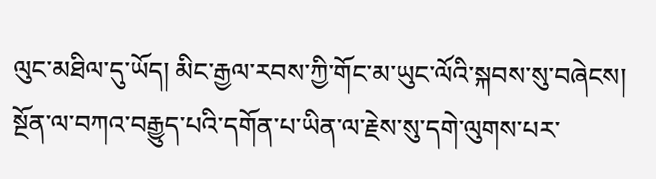ལུང་མཐིལ་དུ་ཡོད། མིང་རྒྱལ་རབས་ཀྱི་གོང་མ་ཡུང་ལོའི་སྐབས་སུ་བཞེངས། སྔོན་ལ་བཀའ་བརྒྱུད་པའི་དགོན་པ་ཡིན་ལ་རྗེས་སུ་དགེ་ལུགས་པར་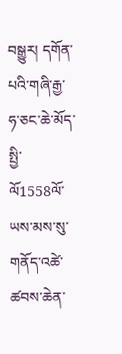བསྒྱུར། དགོན་པའི་གཞི་རྒྱ་ཧ་ཅང་ཆེ་མོད་སྤྱི་ལོ1558ལོ་ཡས་མས་སུ་གནོད་འཚེ་ཚབས་ཆེན་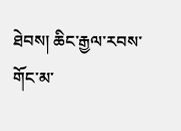ཐེབས། ཆིང་རྒྱལ་རབས་གོང་མ་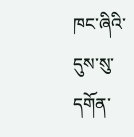ཁང་ཞིའི་དུས་སུ་དགོན་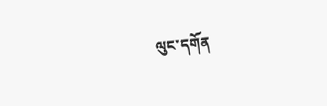ལུང་དགོན